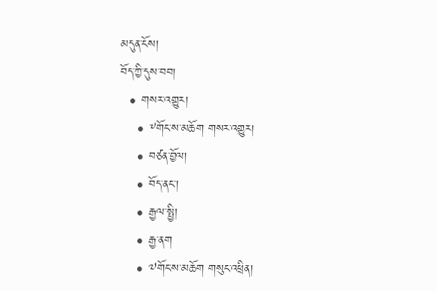མདུན་ངོས།
བོད་ཀྱི་དུས་བབ།
  • གསར་འགྱུར།
    • ༸གོང་ས་མཆོག གསར་འགྱུར།
    • བཙན་བྱོལ།
    • བོད་ནང་།
    • རྒྱལ་སྤྱི།
    • རྒྱ་ནག
    • ༧གོང་ས་མཆོག གསུང་འཕྲིན།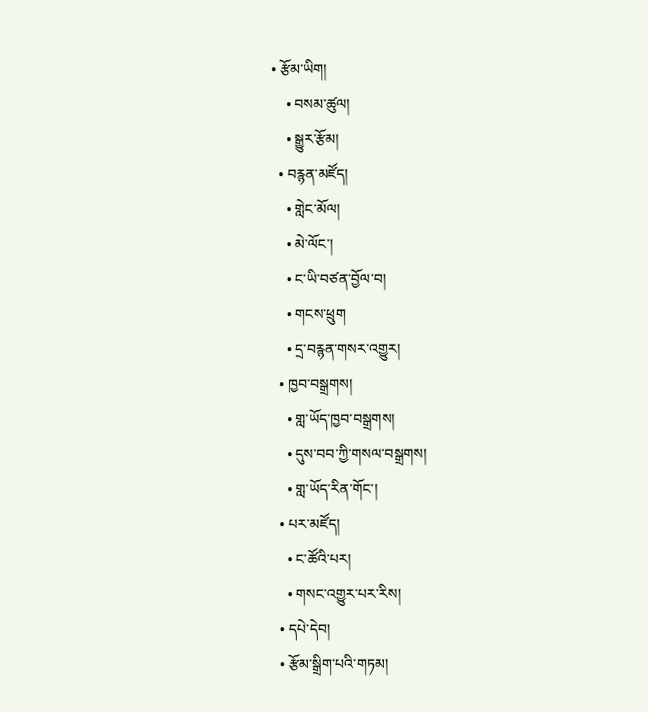• རྩོམ་ཡིག།
    • བསམ་ཚུལ།
    • སྒྱུར་རྩོམ།
  • བརྙན་མཛོད།
    • གླེང་མོལ།
    • མེ་ལོང་།
    • ང་ཡི་བཙན་བྱོལ་བ།
    • གངས་ཕྲུག
    • དྲ་བརྙན་གསར་འགྱུར།
  • ཁྱབ་བསྒྲགས།
    • གླ་ཡོད་ཁྱབ་བསྒྲགས།
    • དུས་བབ་ཀྱི་གསལ་བསྒྲགས།
    • གླ་ཡོད་རིན་གོང་།
  • པར་མཛོད།
    • ང་ཚོའི་པར།
    • གསང་འགྱུར་པར་རིས།
  • དཔེ་དེབ།
  • རྩོམ་སྒྲིག་པའི་གཏམ།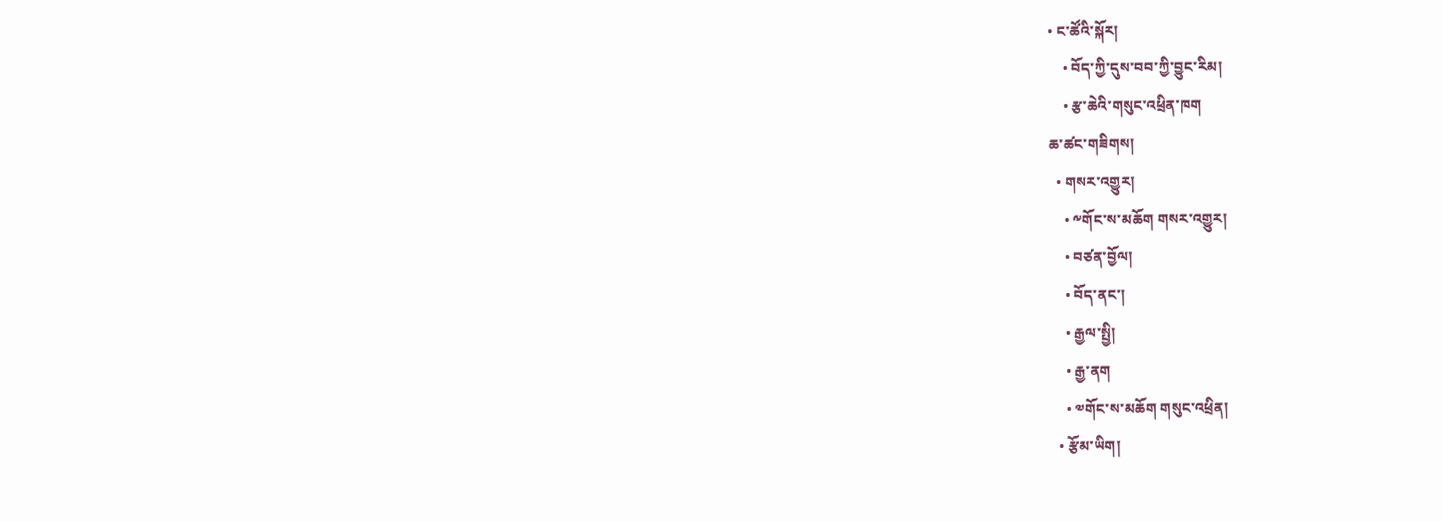• ང་ཚོའི་སྐོར།
    • བོད་ཀྱི་དུས་བབ་ཀྱི་བྱུང་རིམ།
    • རྩ་ཆེའི་གསུང་འཕྲིན་ཁག
ཆ་ཚང་གཟིགས།
  • གསར་འགྱུར།
    • ༸གོང་ས་མཆོག གསར་འགྱུར།
    • བཙན་བྱོལ།
    • བོད་ནང་།
    • རྒྱལ་སྤྱི།
    • རྒྱ་ནག
    • ༧གོང་ས་མཆོག གསུང་འཕྲིན།
  • རྩོམ་ཡིག།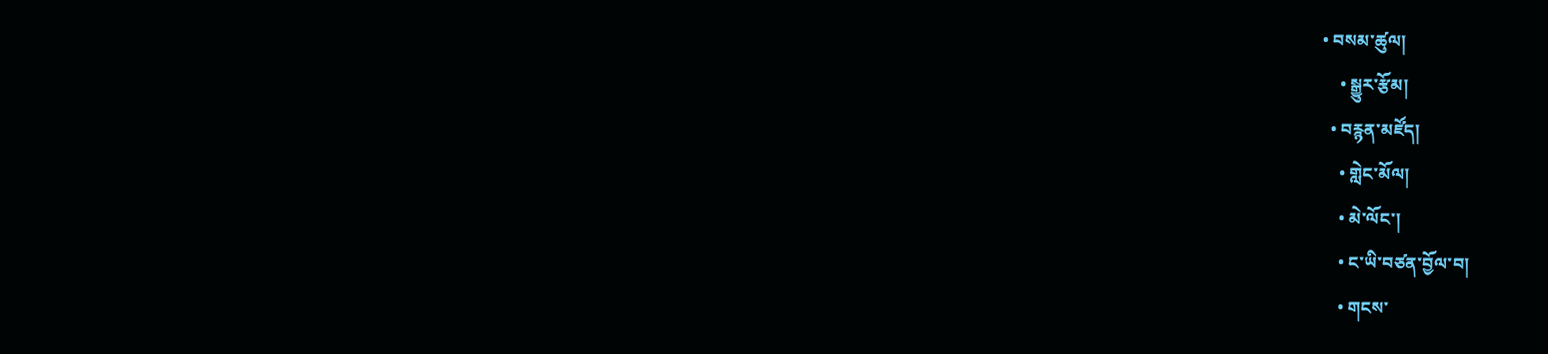• བསམ་ཚུལ།
    • སྒྱུར་རྩོམ།
  • བརྙན་མཛོད།
    • གླེང་མོལ།
    • མེ་ལོང་།
    • ང་ཡི་བཙན་བྱོལ་བ།
    • གངས་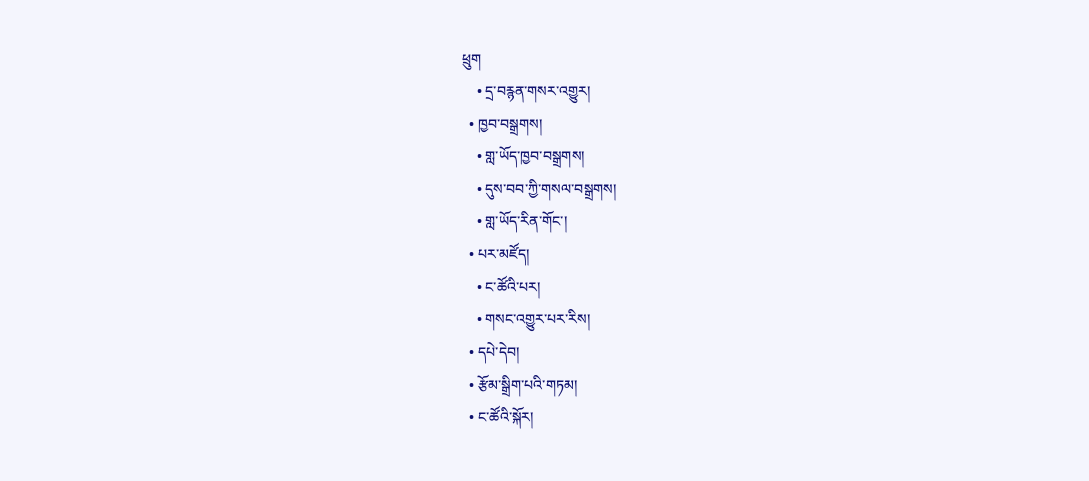ཕྲུག
    • དྲ་བརྙན་གསར་འགྱུར།
  • ཁྱབ་བསྒྲགས།
    • གླ་ཡོད་ཁྱབ་བསྒྲགས།
    • དུས་བབ་ཀྱི་གསལ་བསྒྲགས།
    • གླ་ཡོད་རིན་གོང་།
  • པར་མཛོད།
    • ང་ཚོའི་པར།
    • གསང་འགྱུར་པར་རིས།
  • དཔེ་དེབ།
  • རྩོམ་སྒྲིག་པའི་གཏམ།
  • ང་ཚོའི་སྐོར།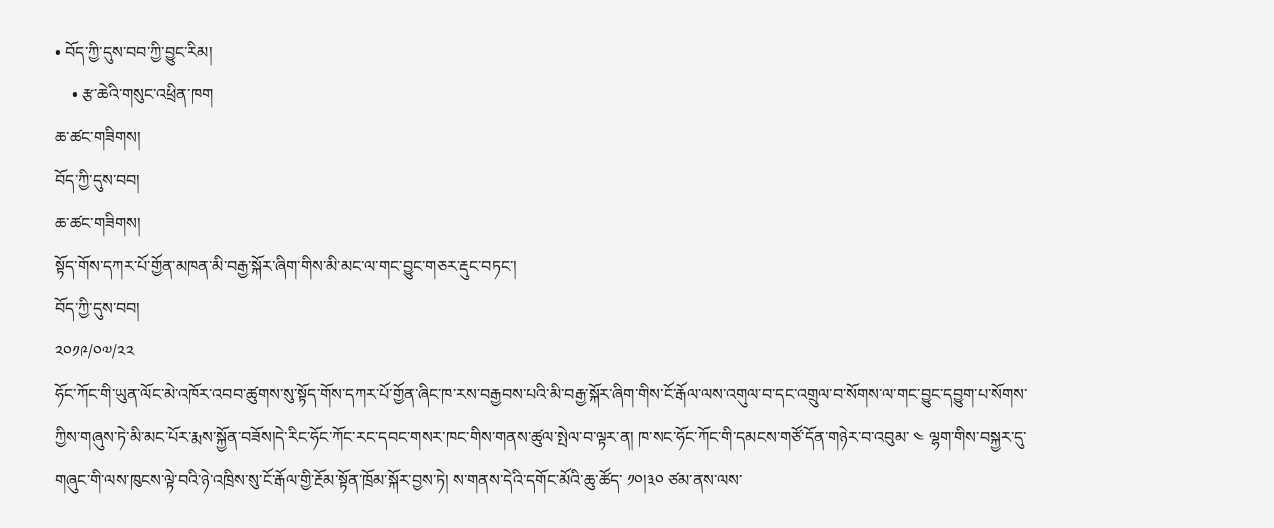• བོད་ཀྱི་དུས་བབ་ཀྱི་བྱུང་རིམ།
    • རྩ་ཆེའི་གསུང་འཕྲིན་ཁག
ཆ་ཚང་གཟིགས།
བོད་ཀྱི་དུས་བབ།
ཆ་ཚང་གཟིགས།
སྟོད་གོས་དཀར་པོ་གྱོན་མཁན་མི་བརྒྱ་སྐོར་ཞིག་གིས་མི་མང་ལ་གང་བྱུང་གཅར་རྡུང་བཏང་།
བོད་ཀྱི་དུས་བབ།
༢༠༡༩/༠༧/༢༢
ཧོང་ཀོང་གི་ཡུན་ལོང་མེ་འཁོར་འབབ་ཚུགས་སུ་སྟོད་གོས་དཀར་པོ་གྱོན་ཞིང་ཁ་རས་བརྒྱབས་པའི་མི་བརྒྱ་སྐོར་ཞིག་གིས་ངོ་རྒོལ་ལས་འགུལ་བ་དང་འགྲུལ་བ་སོགས་ལ་གང་བྱུང་དབྱུག་པ་སོགས་ཀྱིས་གཞུས་ཏེ་མི་མང་པོར་རྨས་སྐྱོན་བཟོས།དེ་རིང་ཧོང་ཀོང་རང་དབང་གསར་ཁང་གིས་གནས་ཚུལ་སྤེལ་བ་ལྟར་ན། ཁ་སང་ཧོང་ཀོང་གི་དམངས་གཙོ་དོན་གཉེར་བ་འབུམ་ ༤ ལྷག་གིས་བསྐྱར་དུ་གཞུང་གི་ལས་ཁུངས་ལྟེ་བའི་ཉེ་འཁྲིས་སུ་ངོ་རྒོལ་གྱི་རྔོམ་སྟོན་ཁྲོམ་སྐོར་བྱས་ཏེ། ས་གནས་དེའི་དགོང་མོའི་ཆུ་ཚོད་ ༡༠།༣༠ ཙམ་ནས་ལས་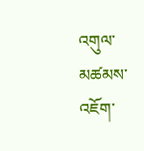འགུལ་མཚམས་འཇོག་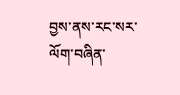བྱས་ནས་རང་སར་ལོག་བཞིན་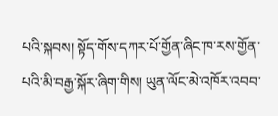པའི་སྐབས། སྟོད་གོས་དཀར་པོ་གྱོན་ཞིང་ཁ་རས་གྱོན་པའི་མི་བརྒྱ་སྐོར་ཞིག་གིས། ཡུན་ལོང་མེ་འཁོར་འབབ་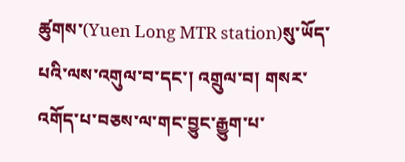ཚུགས་(Yuen Long MTR station)སུ་ཡོད་པའི་ལས་འགུལ་བ་དང་། འགྲུལ་བ། གསར་འགོད་པ་བཅས་ལ་གང་བྱུང་རྒྱུག་པ་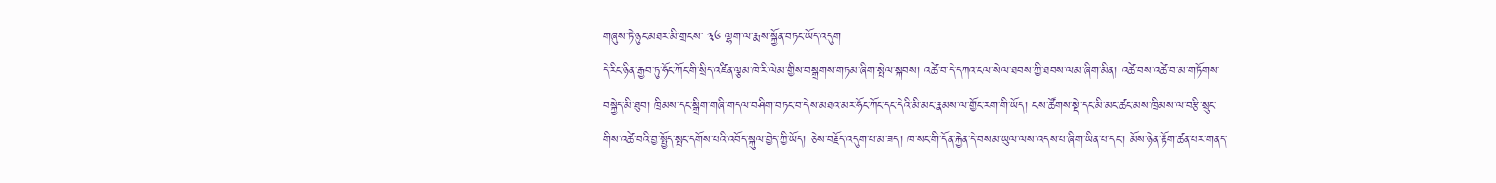གཞུས་ཏེ་ཉུང་མཐར་མི་གྲངས་ ༣༦ ལྷག་ལ་རྨས་སྐྱོན་བཏང་ཡོད་འདུག
དེ་རིང་ཉིན་རྒྱབ་ཏུ་ཧོང་ཀོང་གི་སྲིད་འཛིན་ལྕམ་ཁེ་རི་ལེམ་གྱིས་བསྒྲགས་གཏམ་ཞིག་སྤེལ་སྐབས། འཚེ་བ་དེ་དཀའ་ངལ་སེལ་ཐབས་ཀྱི་ཐབས་ལམ་ཞིག་མིན། འཚེ་བས་འཚེ་བ་མ་གཏོགས་བསྐྱེད་མི་ཐུབ། ཁྲིམས་དང་སྒྲིག་གཞི་གདལ་བཤིག་བཏང་བ་དེས་མཐའ་མར་ཧོང་ཀོང་དང་དེའི་མི་མང་རྣམས་ལ་གྱོང་རག་གི་ཡོད། ངས་ཚོགས་སྡེ་དང་མི་མང་ཚང་མས་ཁྲིམས་ལ་བརྩི་སྲུང་གིས་འཚེ་བའི་བྱ་སྤྱོད་སྤང་དགོས་པའི་འབོད་སྐུལ་བྱེད་ཀྱི་ཡོད། ཅེས་བརྗོད་འདུག་པ་མ་ཟད། ཁ་སང་གི་དོན་རྐྱེན་དེ་བསམ་ཡུལ་ལས་འདས་པ་ཞིག་ཡིན་པ་དང་། མོས་ཉེན་རྟོག་ཚན་པར་གནད་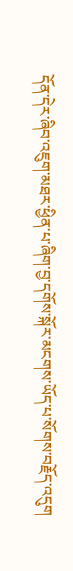དོན་དེར་ཞིབ་འཇུག་མཐར་ཕྱིན་པ་ཞིག་བྱ་དགོས་སྐོར་མངགས་ཡོད་པ་སོགས་བརྗོད་འདུག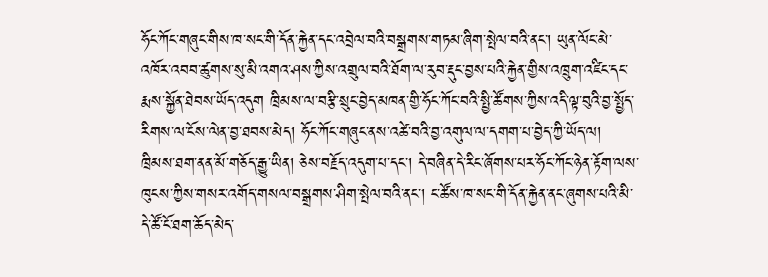ཧོང་ཀོང་གཞུང་གིས་ཁ་སང་གི་དོན་རྐྱེན་དང་འབྲེལ་བའི་བསྒྲགས་གཏམ་ཞིག་སྤེལ་བའི་ནང་། ཡུན་ལོང་མེ་འཁོར་འབབ་ཚུགས་སུ་མི་འགའ་ཤས་ཀྱིས་འགྲུལ་བའི་ཐོག་ལ་རུབ་རྡུང་བྱས་པའི་རྐྱེན་གྱིས་འཁྲུག་འཛིང་དང་རྨས་སྐྱོན་ཐེབས་ཡོད་འདུག ཁྲིམས་ལ་བརྩི་སྲུང་བྱེད་མཁན་གྱི་ཧོང་ཀོང་བའི་སྤྱི་ཚོགས་ཀྱིས་འདི་ལྟ་བུའི་བྱ་སྤྱོད་རིགས་ལ་ངོས་ལེན་བྱ་ཐབས་མེད། ཧོང་ཀོང་གཞུང་ནས་འཚེ་བའི་བྱ་འགུལ་ལ་དགག་པ་བྱེད་ཀྱི་ཡོད་ལ། ཁྲིམས་ཐག་ནན་མོ་གཅོད་རྒྱུ་ཡིན། ཅེས་བརྗོད་འདུག་པ་དང་། དེ་བཞིན་དེ་རིང་ཞོགས་པར་ཧོང་ཀོང་ཉེན་རྟོག་ལས་ཁུངས་ཀྱིས་གསར་འགོད་གསལ་བསྒྲགས་ཤིག་སྤེལ་བའི་ནང་། ང་ཚོས་ཁ་སང་གི་དོན་རྐྱེན་ནང་ཞུགས་པའི་མི་དེ་ཚོ་ངོ་ཐག་ཆོད་མེད་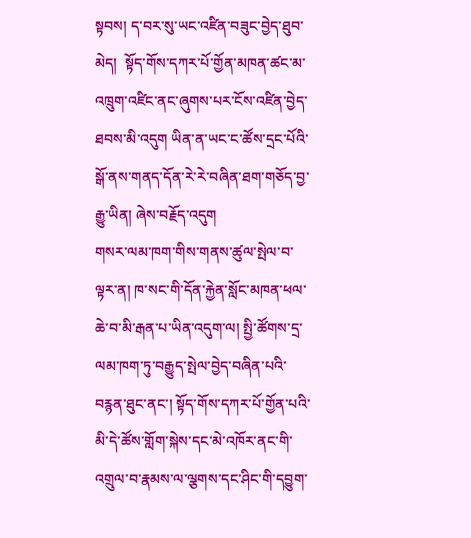སྟབས། ད་བར་སུ་ཡང་འཛིན་བཟུང་བྱེད་ཐུབ་མེད།  སྟོད་གོས་དཀར་པོ་གྱོན་མཁན་ཚང་མ་འཁྲུག་འཛིང་ནང་ཞུགས་པར་ངོས་འཛིན་བྱེད་ཐབས་མི་འདུག ཡིན་ན་ཡང་ང་ཚོས་དྲང་པོའི་སྒོ་ནས་གནད་དོན་རེ་རེ་བཞིན་ཐག་གཅོད་བྱ་རྒྱུ་ཡིན། ཞེས་བརྗོད་འདུག
གསར་ལམ་ཁག་གིས་གནས་ཚུལ་སྤེལ་བ་ལྟར་ན། ཁ་སང་གི་དོན་རྐྱེན་སློང་མཁན་ཕལ་ཆེ་བ་མི་རྒན་པ་ཡིན་འདུག་ལ། སྤྱི་ཚོགས་དྲ་ལམ་ཁག་ཏུ་བརྒྱུད་སྤེལ་བྱེད་བཞིན་པའི་བརྙན་ཐུང་ནང་། སྟོད་གོས་དཀར་པོ་གྱོན་པའི་མི་དེ་ཚོས་གློག་སྐེས་དང་མེ་འཁོར་ནང་གི་འགྲུལ་བ་རྣམས་ལ་ལྕགས་དང་ཤིང་གི་དབྱུག་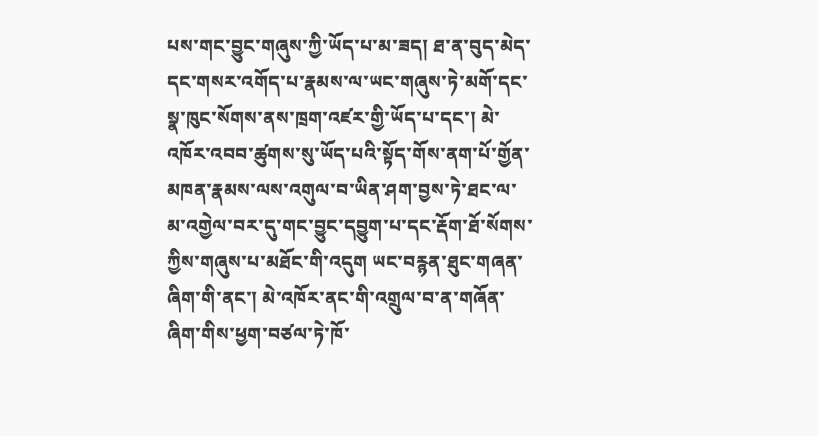པས་གང་བྱུང་གཞུས་ཀྱི་ཡོད་པ་མ་ཟད། ཐ་ན་བུད་མེད་དང་གསར་འགོད་པ་རྣམས་ལ་ཡང་གཞུས་ཏེ་མགོ་དང་སྣ་ཁུང་སོགས་ནས་ཁྲག་འཛར་གྱི་ཡོད་པ་དང་། མེ་འཁོར་འབབ་ཚུགས་སུ་ཡོད་པའི་སྟོད་གོས་ནག་པོ་གྱོན་མཁན་རྣམས་ལས་འགུལ་བ་ཡིན་ཤག་བྱས་ཏེ་ཐང་ལ་མ་འགྱེལ་བར་དུ་གང་བྱུང་དབྱུག་པ་དང་རྡོག་ཐོ་སོགས་ཀྱིས་གཞུས་པ་མཐོང་གི་འདུག ཡང་བརྙན་ཐུང་གཞན་ཞིག་གི་ནང་། མེ་འཁོར་ནང་གི་འགྲུལ་བ་ན་གཞོན་ཞིག་གིས་ཕྱག་བཙལ་ཏེ་ཁོ་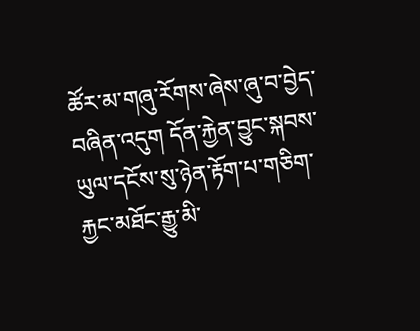ཚོར་མ་གཞུ་རོགས་ཞེས་ཞུ་བ་བྱེད་བཞིན་འདུག དོན་རྐྱེན་བྱུང་སྐབས་ཡུལ་དངོས་སུ་ཉེན་རྟོག་པ་གཅིག་རྐྱང་མཐོང་རྒྱུ་མི་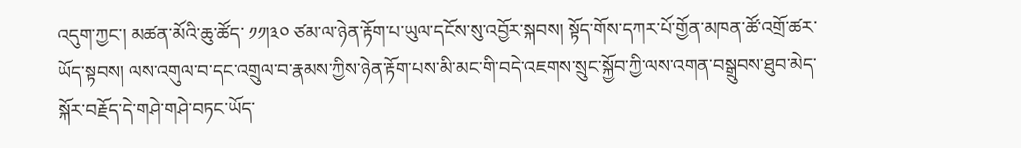འདུག་ཀྱང་། མཚན་མོའི་ཆུ་ཚོད་ ༡༡།༣༠ ཙམ་ལ་ཉེན་རྟོག་པ་ཡུལ་དངོས་སུ་འབྱོར་སྐབས། སྟོད་གོས་དཀར་པོ་གྱོན་མཁན་ཚོ་འགྲོ་ཚར་ཡོད་སྟབས། ལས་འགུལ་བ་དང་འགྲུལ་བ་རྣམས་ཀྱིས་ཉེན་རྟོག་པས་མི་མང་གི་བདེ་འཇགས་སྲུང་སྐྱོབ་ཀྱི་ལས་འགན་བསྒྲུབས་ཐུབ་མེད་སྐོར་བརྗོད་དེ་གཤེ་གཤེ་བཏང་ཡོད་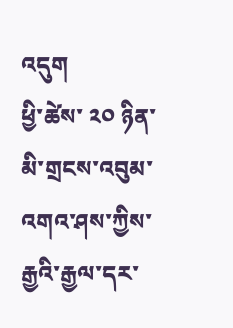འདུག
ཕྱི་ཚེས་ ༢༠ ཉིན་མི་གྲངས་འབུམ་འགའ་ཤས་ཀྱིས་རྒྱའི་རྒྱལ་དར་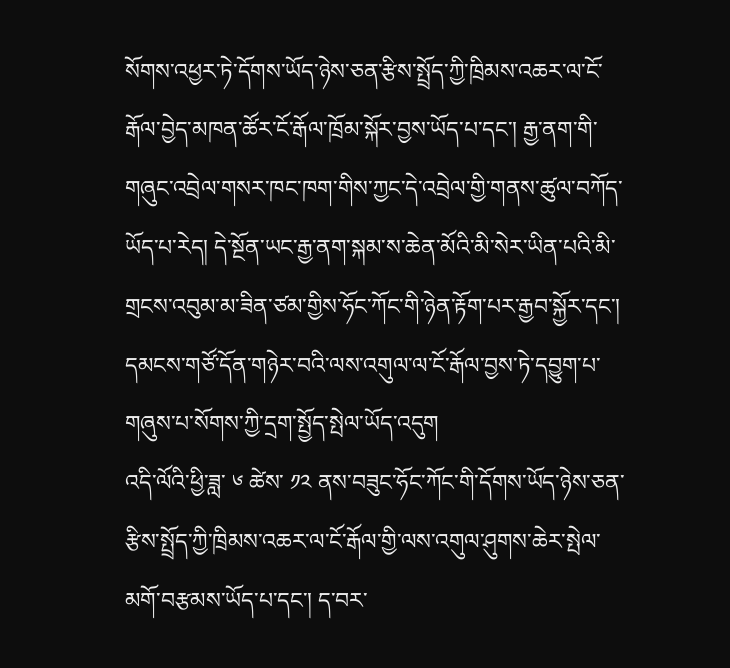སོགས་འཕྱར་ཏེ་དོགས་ཡོད་ཉེས་ཅན་རྩིས་སྤྲོད་ཀྱི་ཁྲིམས་འཆར་ལ་ངོ་རྒོལ་བྱེད་མཁན་ཚོར་ངོ་རྒོལ་ཁྲོམ་སྐོར་བྱས་ཡོད་པ་དང་། རྒྱ་ནག་གི་གཞུང་འབྲེལ་གསར་ཁང་ཁག་གིས་ཀྱང་དེ་འབྲེལ་གྱི་གནས་ཚུལ་བཀོད་ཡོད་པ་རེད། དེ་སྔོན་ཡང་རྒྱ་ནག་སྐམ་ས་ཆེན་མོའི་མི་སེར་ཡིན་པའི་མི་གྲངས་འབུམ་མ་ཟིན་ཙམ་གྱིས་ཧོང་ཀོང་གི་ཉེན་རྟོག་པར་རྒྱབ་སྐྱོར་དང་། དམངས་གཙོ་དོན་གཉེར་བའི་ལས་འགུལ་ལ་ངོ་རྒོལ་བྱས་ཏེ་དབྱུག་པ་གཞུས་པ་སོགས་ཀྱི་དྲག་སྤྱོད་སྤེལ་ཡོད་འདུག
འདི་ལོའི་ཕྱི་ཟླ་ ༦ ཚེས་ ༡༢ ནས་བཟུང་ཧོང་ཀོང་གི་དོགས་ཡོད་ཉེས་ཅན་རྩིས་སྤྲོད་ཀྱི་ཁྲིམས་འཆར་ལ་ངོ་རྒོལ་གྱི་ལས་འགུལ་ཤུགས་ཆེར་སྤེལ་མགོ་བརྩམས་ཡོད་པ་དང་། ད་བར་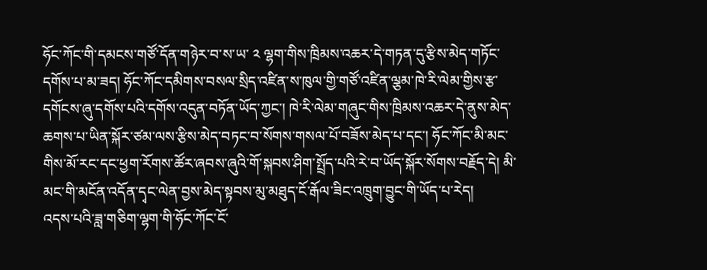ཧོང་ཀོང་གི་དམངས་གཙོ་དོན་གཉེར་བ་ས་ཡ་ ༢ ལྷག་གིས་ཁྲིམས་འཆར་དེ་གཏན་དུ་རྩིས་མེད་གཏོང་དགོས་པ་མ་ཟད། ཧོང་ཀོང་དམིགས་བསལ་སྲིད་འཛིན་ས་ཁུལ་གྱི་གཙོ་འཛིན་ལྕམ་ཁེ་རི་ལེམ་གྱིས་རྩ་དགོངས་ཞུ་དགོས་པའི་དགོས་འདུན་བཏོན་ཡོད་ཀྱང་། ཁེ་རི་ལེམ་གཞུང་གིས་ཁྲིམས་འཆར་དེ་ནུས་མེད་ཆགས་པ་ཡིན་སྐོར་ཙམ་ལས་རྩིས་མེད་བཏང་བ་སོགས་གསལ་པོ་བཟོས་མེད་པ་དང་། ཧོང་ཀོང་མི་མང་གིས་མོ་རང་དང་ཕྱག་རོགས་ཚོར་ཞབས་ཞུའི་གོ་སྐབས་ཤིག་སྤྲོད་པའི་རེ་བ་ཡོད་སྐོར་སོགས་བརྗོད་དེ། མི་མང་གི་མངོན་འདོན་དྭང་ལེན་བྱས་མེད་སྟབས་མུ་མཐུད་ངོ་རྒོལ་ཟིང་འཁྲུག་བྱུང་གི་ཡོད་པ་རེད།
འདས་པའི་ཟླ་གཅིག་ལྷག་གི་ཧོང་ཀོང་ངོ་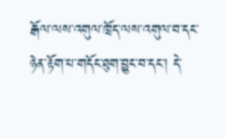རྒོལ་ལས་འགུལ་ཁྲོད་ལས་འགུལ་བ་དང་ཉེན་རྟོག་པ་གདོང་ཐུག་བྱུང་བ་དང་། དེ་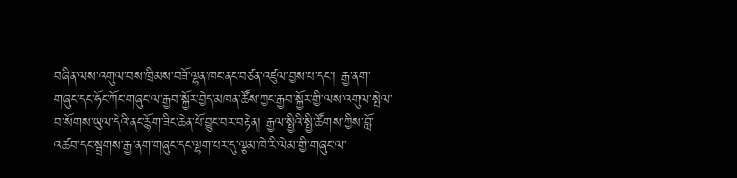བཞིན་ལས་འགུལ་བས་ཁྲིམས་བཟོ་ལྷན་ཁང་ནང་བཙན་འཛུལ་བྱས་པ་དང་། རྒྱ་ནག་གཞུང་དང་ཧོང་ཀོང་གཞུང་ལ་རྒྱབ་སྐྱོར་བྱེད་མཁན་ཚོས་ཀྱང་རྒྱབ་སྐྱོར་གྱི་ལས་འགུལ་སྤེལ་བ་སོགས་ཡུལ་དེའི་ནང་རྙོག་ཟིང་ཆེན་པོ་བྱུང་བར་བརྟེན། རྒྱལ་སྤྱིའི་སྤྱི་ཚོགས་ཀྱིས་བློ་འཚབ་དང་སྦྲགས་རྒྱ་ནག་གཞུང་དང་ལྷག་པར་དུ་ལྕམ་ཁེ་རི་ལེམ་གྱི་གཞུང་ལ་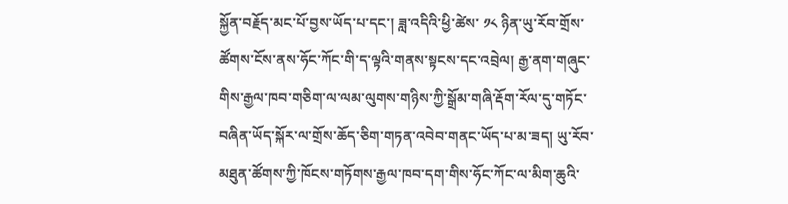སྐྱོན་བརྗོད་མང་པོ་བྱས་ཡོད་པ་དང་། ཟླ་འདིའི་ཕྱི་ཚེས་ ༡༨ ཉིན་ཡུ་རོབ་གྲོས་ཚོགས་ངོས་ནས་ཧོང་ཀོང་གི་ད་ལྟའི་གནས་སྟངས་དང་འབྲེལ། རྒྱ་ནག་གཞུང་གིས་རྒྱལ་ཁབ་གཅིག་ལ་ལམ་ལུགས་གཉིས་ཀྱི་སྒྲོམ་གཞི་རྡོག་རོལ་དུ་གཏོང་བཞིན་ཡོད་སྐོར་ལ་གྲོས་ཆོད་ཅིག་གཏན་འབེབ་གནང་ཡོད་པ་མ་ཟད། ཡུ་རོབ་མཐུན་ཚོགས་ཀྱི་ཁོངས་གཏོགས་རྒྱལ་ཁབ་དག་གིས་ཧོང་ཀོང་ལ་མིག་ཆུའི་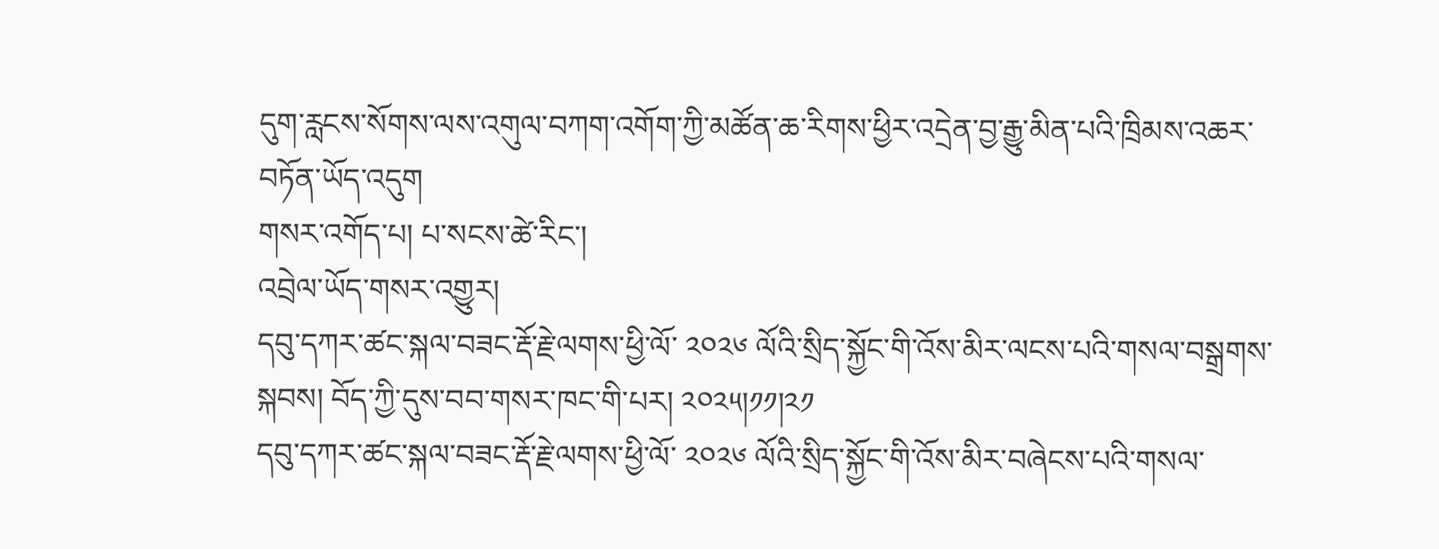དུག་རླངས་སོགས་ལས་འགུལ་བཀག་འགོག་ཀྱི་མཚོན་ཆ་རིགས་ཕྱིར་འདྲེན་བྱ་རྒྱུ་མིན་པའི་ཁྲིམས་འཆར་བཏོན་ཡོད་འདུག
གསར་འགོད་པ། པ་སངས་ཚེ་རིང་།
འབྲེལ་ཡོད་གསར་འགྱུར།
དབུ་དཀར་ཚང་སྐལ་བཟང་རྡོ་རྗེ་ལགས་ཕྱི་ལོ་ ༢༠༢༦ ལོའི་སྲིད་སྐྱོང་གི་འོས་མིར་ལངས་པའི་གསལ་བསྒྲགས་སྐབས། བོད་ཀྱི་དུས་བབ་གསར་ཁང་གི་པར། ༢༠༢༥།༡༡།༢༡
དབུ་དཀར་ཚང་སྐལ་བཟང་རྡོ་རྗེ་ལགས་ཕྱི་ལོ་ ༢༠༢༦ ལོའི་སྲིད་སྐྱོང་གི་འོས་མིར་བཞེངས་པའི་གསལ་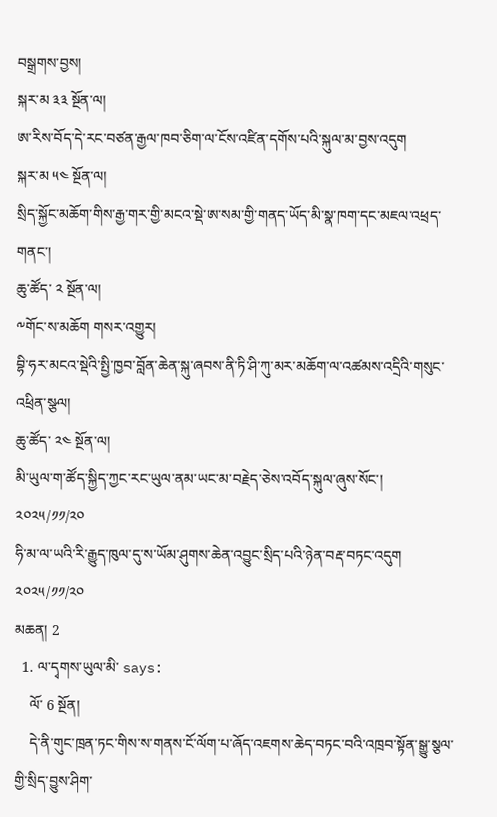བསྒྲགས་བྱས།
སྐར་མ ༣༣ སྔོན་ལ།
ཨ་རིས་བོད་དེ་རང་བཙན་རྒྱལ་ཁབ་ཅིག་ལ་ངོས་འཛིན་དགོས་པའི་སྐུལ་མ་བྱས་འདུག
སྐར་མ ༥༤ སྔོན་ལ།
སྲིད་སྐྱོང་མཆོག་གིས་རྒྱ་གར་གྱི་མངའ་སྡེ་ཨ་སམ་གྱི་གནད་ཡོད་མི་སྣ་ཁག་དང་མཇལ་འཕྲད་གནང་།
ཆུ་ཚོད་ ༢ སྔོན་ལ།
༸གོང་ས་མཆོག གསར་འགྱུར།
བྷི་ཧར་མངའ་སྡེའི་སྤྱི་ཁྱབ་བློན་ཆེན་སྐུ་ཞབས་ནི་ཏི་ཤི་ཀུ་མར་མཆོག་ལ་འཚམས་འདྲིའི་གསུང་འཕྲིན་སྩལ།
ཆུ་ཚོད་ ༢༤ སྔོན་ལ།
མི་ཡུལ་ག་ཚོད་སྐྱིད་ཀྱང་རང་ཡུལ་ནམ་ཡང་མ་བརྗེད་ཅེས་འབོད་སྐུལ་ཞུས་སོང་།
༢༠༢༥/༡༡/༢༠
ཧི་མ་ལ་ཡའི་རི་རྒྱུད་ཁུལ་དུ་ས་ཡོམ་ཤུགས་ཆེན་འབྱུང་སྲིད་པའི་ཉེན་བརྡ་བཏང་འདུག
༢༠༢༥/༡༡/༢༠
མཆན། 2
  1. ལ་དྭགས་ཡུལ་མི་ says:
    ལོ་ 6 སྔོན།
    དེ་ནི་གུང་ཁྲན་ཏང་གིས་ས་གནས་ངོ་ལོག་པ་ཞོད་འཇགས་ཆེད་བཏང་བའི་འཁྲབ་སྟོན་སྒྱུ་སྕལ་གྱི་སྲིད་བྱུས་ཤིག་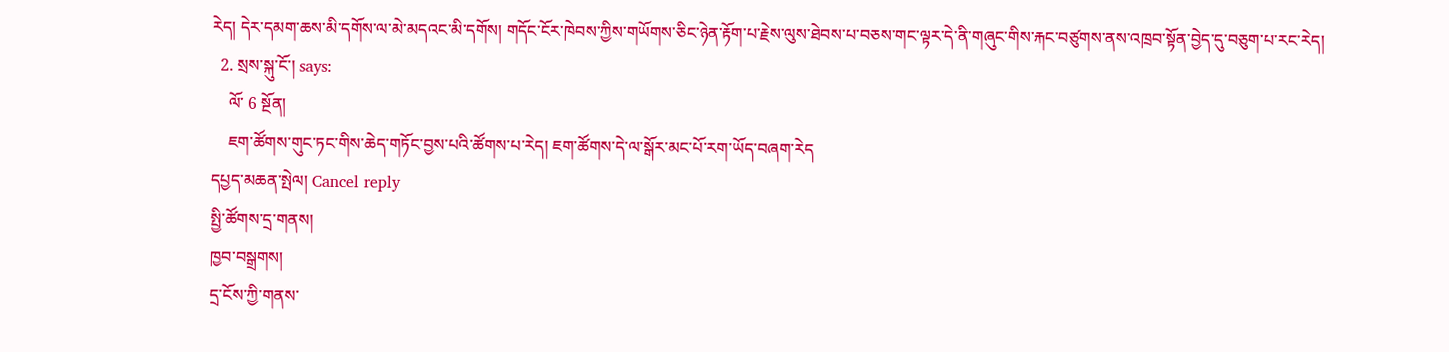རེད། དེར་དམག་ཆས་མི་དགོས་ལ་མེ་མདའང་མི་དགོས། གདོང་ངོར་ཁེབས་ཀྱིས་གཡོགས་ཅིང་ཉེན་རྟོག་པ་རྗེས་ལུས་ཐེབས་པ་བཅས་གང་ལྟར་དེ་ནི་གཞུང་གིས་རྐང་བཙུགས་ནས་འཁྲབ་སྟོན་བྱེད་དུ་བཅུག་པ་རང་རེད།
  2. སྲས་སྐུ་ངོ་། says:
    ལོ་ 6 སྔོན།
    ཇག་ཚོགས་གུང་ཏང་གིས་ཆེད་གཏོང་བྱས་པའི་ཚོགས་པ་རེད། ཇག་ཚོགས་དེ་ལ་སྒོར་མང་པོ་རག་ཡོད་བཞག་རེད
དཔྱད་མཆན་སྤེལ། Cancel reply
སྤྱི་ཚོགས་དྲ་གནས།
ཁྱབ་བསྒྲགས།
དྲ་ངོས་ཀྱི་གནས་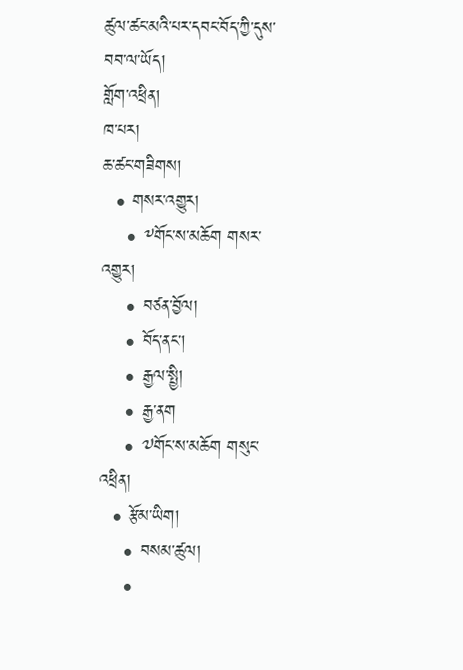ཚུལ་ཚང་མའི་པར་དབང་བོད་ཀྱི་དུས་བབ་ལ་ཡོད།
གློག་འཕྲིན།
ཁ་པར།
ཆ་ཚང་གཟིགས།
  • གསར་འགྱུར།
    • ༸གོང་ས་མཆོག གསར་འགྱུར།
    • བཙན་བྱོལ།
    • བོད་ནང་།
    • རྒྱལ་སྤྱི།
    • རྒྱ་ནག
    • ༧གོང་ས་མཆོག གསུང་འཕྲིན།
  • རྩོམ་ཡིག།
    • བསམ་ཚུལ།
    •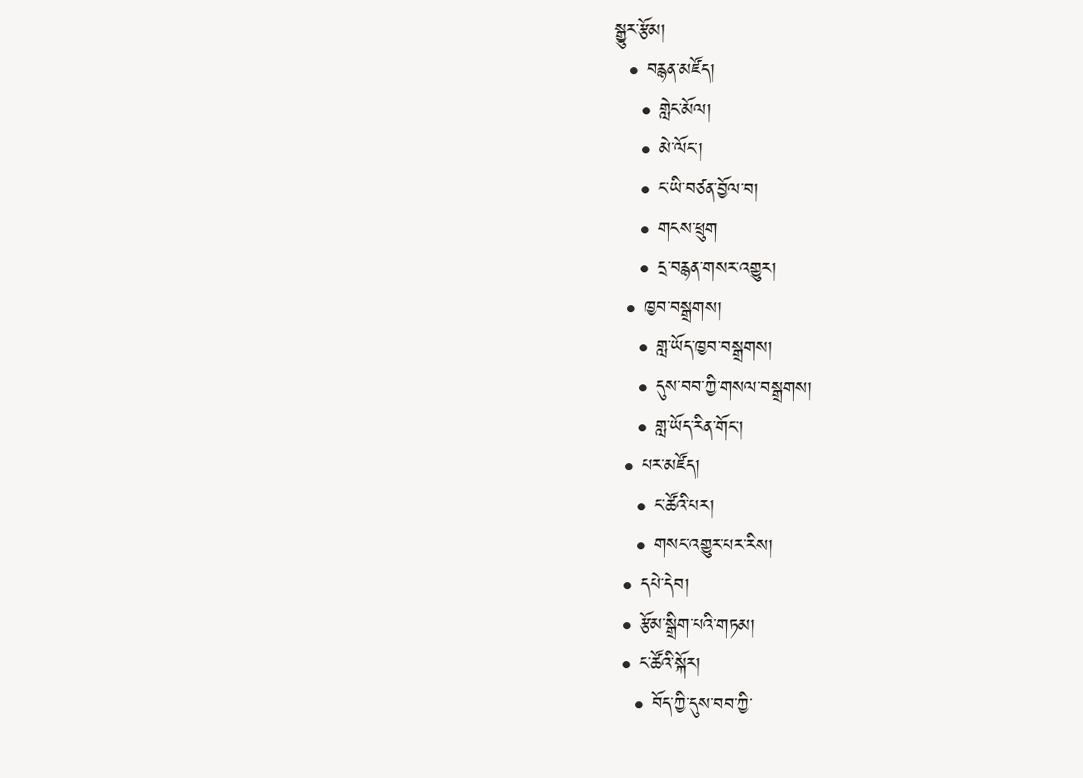སྒྱུར་རྩོམ།
  • བརྙན་མཛོད།
    • གླེང་མོལ།
    • མེ་ལོང་།
    • ང་ཡི་བཙན་བྱོལ་བ།
    • གངས་ཕྲུག
    • དྲ་བརྙན་གསར་འགྱུར།
  • ཁྱབ་བསྒྲགས།
    • གླ་ཡོད་ཁྱབ་བསྒྲགས།
    • དུས་བབ་ཀྱི་གསལ་བསྒྲགས།
    • གླ་ཡོད་རིན་གོང་།
  • པར་མཛོད།
    • ང་ཚོའི་པར།
    • གསང་འགྱུར་པར་རིས།
  • དཔེ་དེབ།
  • རྩོམ་སྒྲིག་པའི་གཏམ།
  • ང་ཚོའི་སྐོར།
    • བོད་ཀྱི་དུས་བབ་ཀྱི་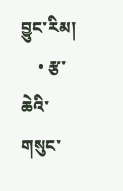བྱུང་རིམ།
    • རྩ་ཆེའི་གསུང་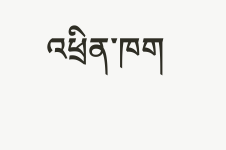འཕྲིན་ཁག